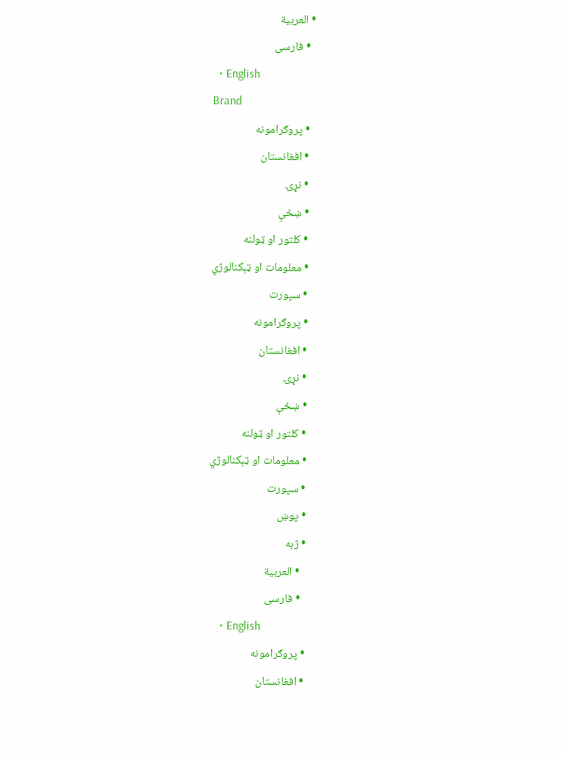• العربية
  • فارسی
  • English
Brand
  • پروګرامونه
  • افغانستان
  • نړۍ
  • ښځې
  • کلتور او ټولنه
  • معلومات او ټېکنالوژي
  • سپورت
  • پروګرامونه
  • افغانستان
  • نړۍ
  • ښځې
  • کلتور او ټولنه
  • معلومات او ټېکنالوژي
  • سپورت
  • پوښ
  • ژبه
    • العربية
    • فارسی
    • English
  • پروګرامونه
  • افغانستان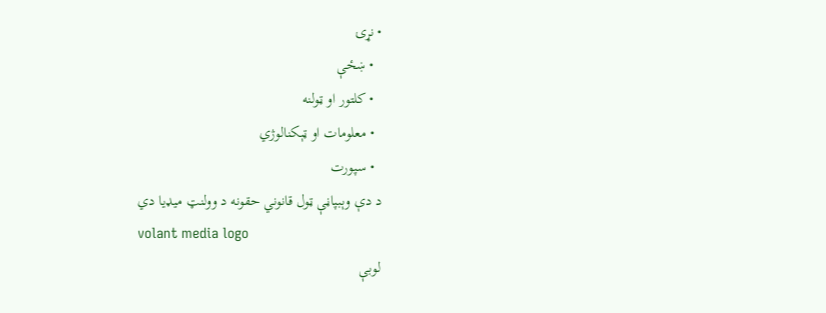• نړۍ
  • ښځې
  • کلتور او ټولنه
  • معلومات او ټېکنالوژي
  • سپورت
د دې وېبپاڼې ټول قانوني حقونه د وولنټ میډیا دي
volant media logo
لوبې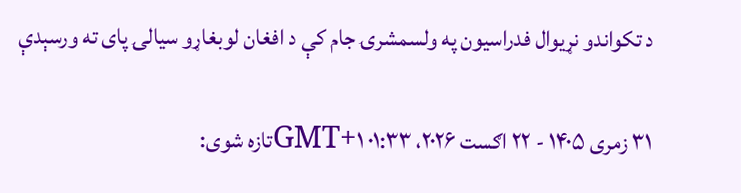د تکواندو نړیوال فدراسیون په ولسمشرۍ جام کې د افغان لوبغاړو سیالۍ پای ته ورسېدې

۳۱ زمری ۱۴۰۵ - ۲۲ اګست ۲۰۲۶، ۰۱:۳۳ GMT+۱تازه شوی: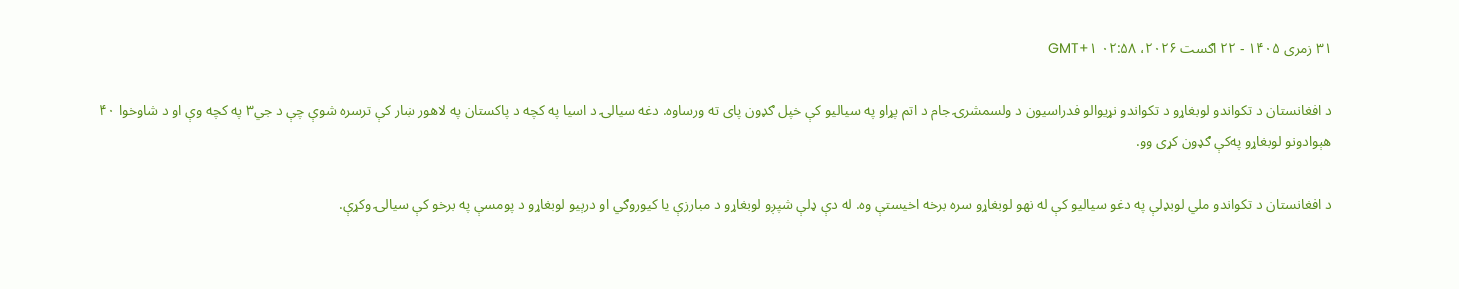۳۱ زمری ۱۴۰۵ - ۲۲ اګست ۲۰۲۶، ۰۲:۵۸ GMT+۱

د افغانستان د تکواندو لوبغاړو د تکواندو نړیوالو فدراسیون د ولسمشرۍ جام د اتم پړاو په سیالیو کې خپل ګډون پای ته ورساوه. دغه سیالۍ د اسیا په کچه د پاکستان په لاهور ښار کې ترسره شوې چې د جي۳ په کچه وې او د شاوخوا ۴۰ هېوادونو لوبغاړو په‌کې ګډون کړی وو.

د افغانستان د تکواندو ملي لوبډلې په دغو سیالیو کې له نهو لوبغاړو سره برخه اخیستې وه. له دې ډلې شپږو لوبغاړو د مبارزې یا کیوروګي او درېیو لوبغاړو د پومسې په برخو کې سیالۍ وکړې.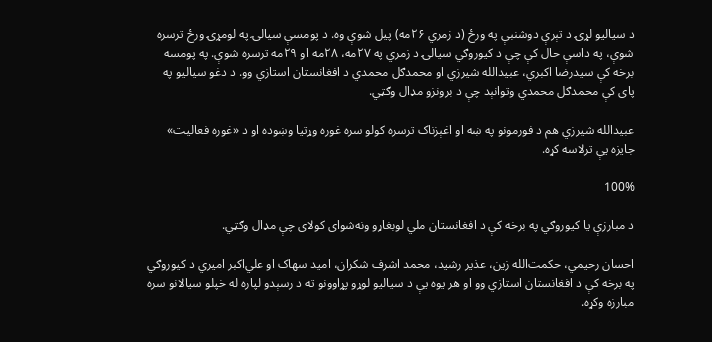د سیالیو لړۍ د تېرې دوشنبې په ورځ (د زمري ۲۶مه) پیل شوې وه. د پومسې سیالۍ په لومړۍ ورځ ترسره شوې، په داسې حال کې چې د کیوروګي سیالۍ د زمري په ۲۷مه، ۲۸مه او ۲۹مه ترسره شوې. په پومسه برخه کې سیدرضا اکبري، عبیدالله شیرزي او محمدګل محمدي د افغانستان استازي وو. د دغو سیالیو په پای کې محمدګل محمدي وتوانېد چې د برونزو مډال وګټي.

عبیدالله شیرزي هم د فورمونو په ښه او اغېزناک ترسره کولو سره غوره وړتیا وښوده او د «غوره فعالیت» جایزه یې ترلاسه کړه.

100%

د مبارزې یا کیوروګي په برخه کې د افغانستان ملي لوبغاړو ونه‌شوای کولای چې مډال وګټي.

احسان رحیمي، حکمت‌الله زین، عذیر رشید، محمد اشرف شکران، امید سهاک او علي‌اکبر امیري د کیوروګي په برخه کې د افغانستان استازي وو او هر یوه یې د سیالیو لوړو پړاوونو ته د رسېدو لپاره له خپلو سیالانو سره مبارزه وکړه.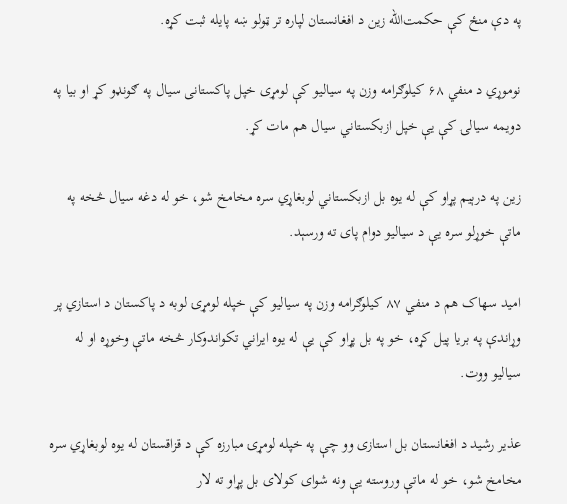په دې منځ کې حکمت‌الله زین د افغانستان لپاره تر ټولو ښه پایله ثبت کړه.

نوموړي د منفي ۶۸ کیلوګرامه وزن په سیالیو کې لومړی خپل پاکستانی سیال په ګونډو کړ او بیا په دویمه سیالۍ کې یې خپل ازبکستاني سیال هم مات کړ.

زین په درېیم پړاو کې له یوه بل ازبکستاني لوبغاړي سره مخامخ شو، خو له دغه سیال څخه په ماتې خوړلو سره یې د سیالیو دوام پای ته ورسېد.

امید سهاک هم د منفي ۸۷ کیلوګرامه وزن په سیالیو کې خپله لومړۍ لوبه د پاکستان د استازي پر وړاندې په بریا پیل کړه، خو په بل پړاو کې یې له یوه ایراني تکواندوکار څخه ماتې وخوړه او له سیالیو ووت.

عذیر رشید د افغانستان بل استازی وو چې په خپله لومړۍ مبارزه کې د قزاقستان له یوه لوبغاړي سره مخامخ شو، خو له ماتې وروسته یې ونه شوای کولای بل پړاو ته لار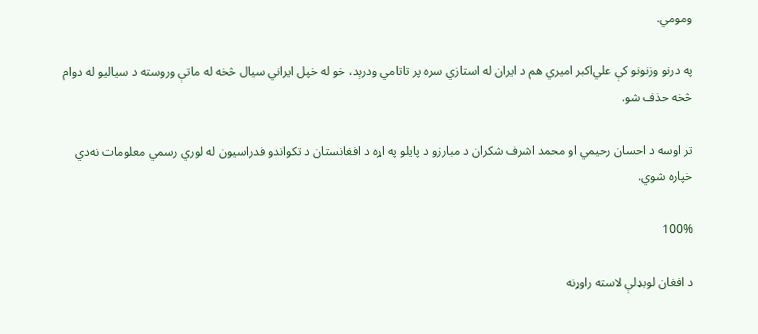ومومي.

په درنو وزنونو کې علي‌اکبر امیري هم د ایران له استازي سره پر تاتامي ودرېد، خو له خپل ایراني سیال څخه له ماتې وروسته د سیالیو له دوام څخه حذف شو.

تر اوسه د احسان رحیمي او محمد اشرف شکران د مبارزو د پایلو په اړه د افغانستان د تکواندو فدراسیون له لوري رسمي معلومات نه‌دي خپاره شوي.

100%

د افغان لوبډلې لاسته راوړنه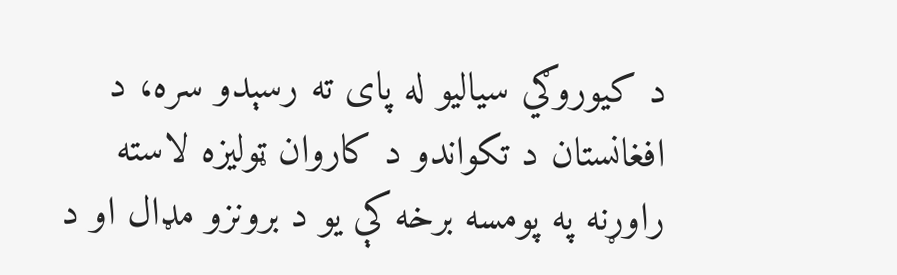د کیوروګي سیالیو له پای ته رسېدو سره، د افغانستان د تکواندو د کاروان ټولیزه لاسته راوړنه په پومسه برخه کې یو د برونزو مډال او د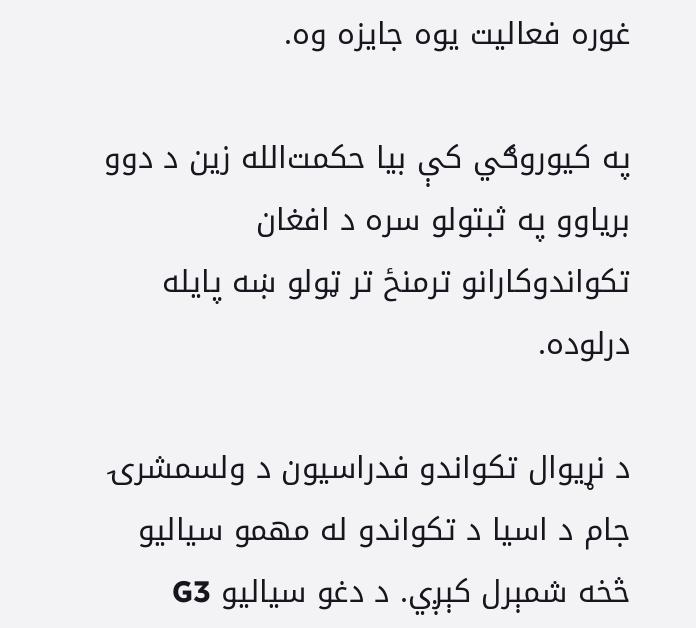غوره فعالیت یوه جایزه وه.

په کیوروګي کې بیا حکمت‌الله زین د دوو بریاوو په ثبتولو سره د افغان تکواندوکارانو ترمنځ تر ټولو ښه پایله درلوده.

د نړیوال تکواندو فدراسیون د ولسمشرۍ جام د اسیا د تکواندو له مهمو سیالیو څخه شمېرل کېږي. د دغو سیالیو G3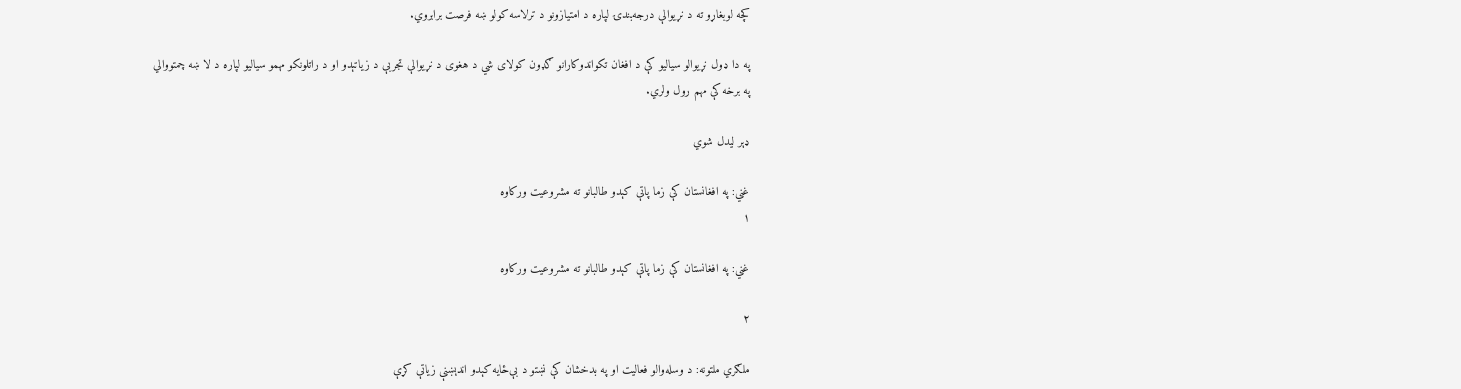کچه لوبغاړو ته د نړیوالې درجه‌بندۍ لپاره د امتیازونو د ترلاسه کولو ښه فرصت برابروي.

په دا ډول نړیوالو سیالیو کې د افغان تکواندوکارانو ګډون کولای شي د هغوی د نړیوالې تجربې د زیاتېدو او د راتلونکو مهمو سیالیو لپاره د لا ښه چمتووالي په برخه کې مهم رول ولري.

ډېر لیدل شوي

غني: په افغانستان کې زما پاتې کېدو طالبانو ته مشروعیت ورکاوه
۱

غني: په افغانستان کې زما پاتې کېدو طالبانو ته مشروعیت ورکاوه

۲

ملګري ملتونه: د وسله‌والو فعالیت او په بدخشان کې نښتو د بې‌ځایه کېدو اندېښنې زیاتې کړې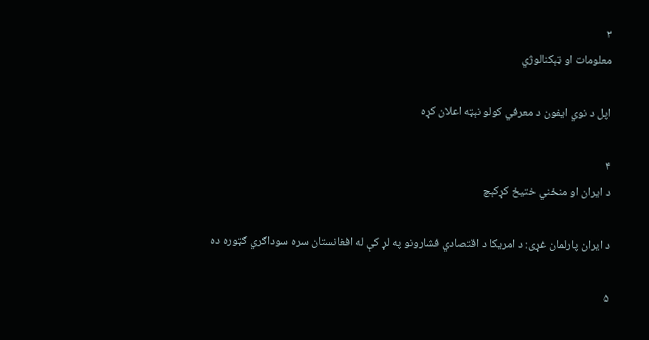۳
معلومات او ټېکنالوژي

اپل د نوي ایفون د معرفي کولو نېټه اعلان کړه

۴
د ایران او منځني ختیځ کړکېچ

د ایران پارلمان غړی: د امریکا د اقتصادي فشارونو په لړ کې له افغانستان سره سوداګري ګټوره ده

۵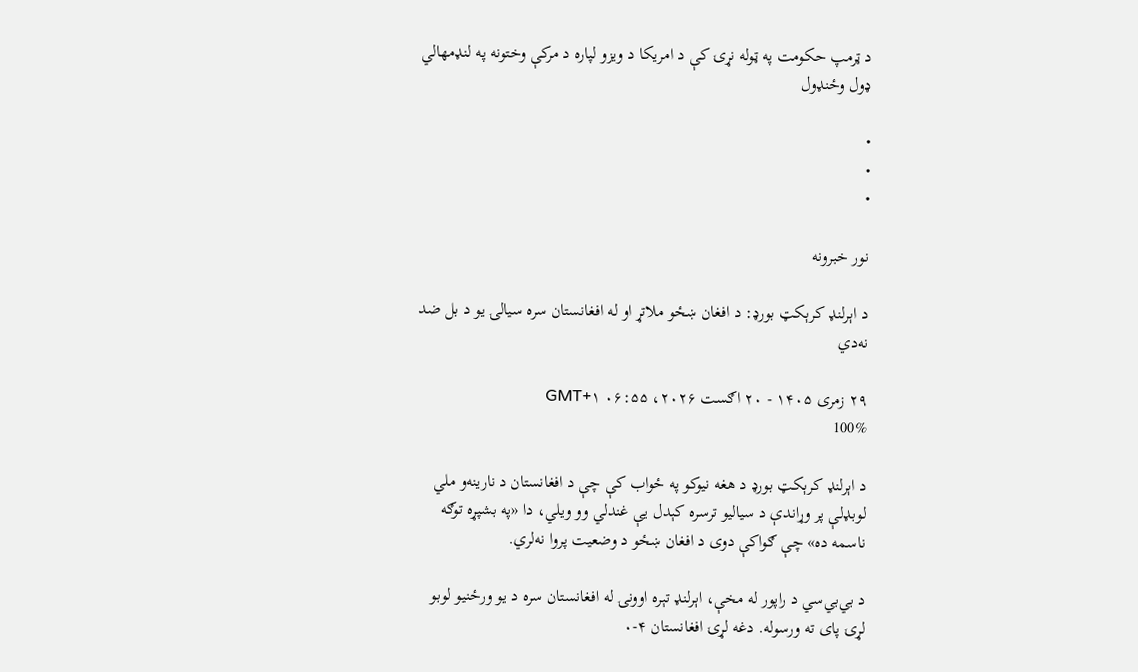د ټرمپ حکومت په ټوله نړۍ کې د امریکا د ویزو لپاره د مرکې وختونه په لنډمهالي ډول وځنډول

•
•
•

نور خبرونه

د اېرلنډ کرېکټ بورډ: د افغان ښځو ملاتړ او له افغانستان سره سیالۍ یو د بل ضد نه‌دي

۲۹ زمری ۱۴۰۵ - ۲۰ اګست ۲۰۲۶، ۰۶:۵۵ GMT+۱
100%

د اېرلنډ کرېکټ بورډ د هغه نیوکو په ځواب کې چې د افغانستان د نارینه‌و ملي لوبډلې پر وړاندې د سیالیو ترسره کېدل یې غندلي وو ویلي، دا «په بشپړه توګه ناسمه ده» چې ګواکې دوی د افغان ښځو د وضعیت پروا نه‌لري.

د بي‌بي‌سي د راپور له مخې، اېرلنډ تېره اوونۍ له افغانستان سره د یو ورځنیو لوبو لړۍ پای ته ورسوله. دغه لړۍ افغانستان ۴-۰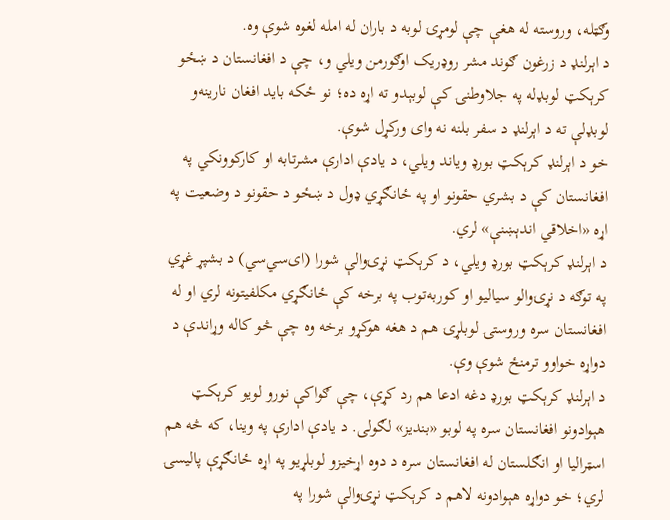وګټله، وروسته له هغې چې لومړۍ لوبه د باران له امله لغوه شوې وه.
د اېرلنډ د زرغون ګوند مشر روډریک اوګورمن ویلي و، چې د افغانستان د ښځو کرېکټ لوبډله په جلاوطنۍ کې لوبېدو ته اړه ده؛ نو ځکه باید افغان نارینه‌و لوبډلې ته د اېرلنډ د سفر بلنه نه وای ورکړل شوې.
خو د اېرلنډ کرېکټ بورډ ویاند ویلي، د یادې ادارې مشرتابه او کارکوونکي په افغانستان کې د بشري حقونو او په ځانګړي ډول د ښځو د حقونو د وضعیت په اړه «اخلاقي اندېښنې» لري.
د اېرلنډ کرېکټ بورډ ویلي، د کرېکټ نړۍوالې شورا (ای‌سي‌سي) د بشپړ غړي په توګه د نړۍوالو سیالیو او کوربه‌توب په برخه کې ځانګړي مکلفیتونه لري او له افغانستان سره وروستۍ لوبلړۍ هم د هغه هوکړو برخه وه چې څو کاله وړاندې د دواړه خواوو ترمنځ شوې وې.
د اېرلنډ کرېکټ بورډ دغه ادعا هم رد کړې، چې ګواکې نورو لویو کرېکټ هېوادونو افغانستان سره په لوبو «بندیز» لګولی. د یادې ادارې په وینا، که څه هم اسټرالیا او انګلستان له افغانستان سره د دوه اړخیزو لوبلړیو په اړه ځانګړې پالیسۍ لري؛ خو دواړه هېوادونه لاهم د کرېکټ نړۍوالې شورا په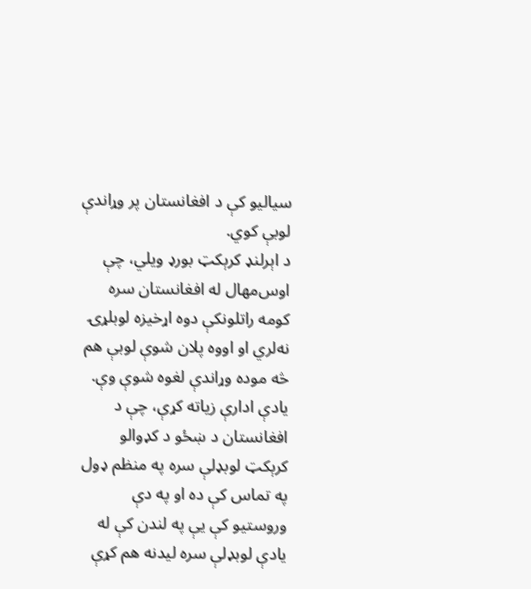سیالیو کې د افغانستان پر وړاندې لوبې کوي.
د اېرلنډ کرېکټ بورډ ویلي، چې اوس‌مهال له افغانستان سره کومه راتلونکې دوه اړخیزه لوبلړۍ نه‌لري او اووه پلان شوې لوبې هم څه موده وړاندې لغوه شوې وې. یادې ادارې زیاته کړې، چې د افغانستان د ښځو د کډوالو کرېکټ لوبډلې سره په منظم ډول په تماس کې ده او په دې وروستیو کې یې په لندن کې له یادې لوبډلې سره لیدنه هم کړې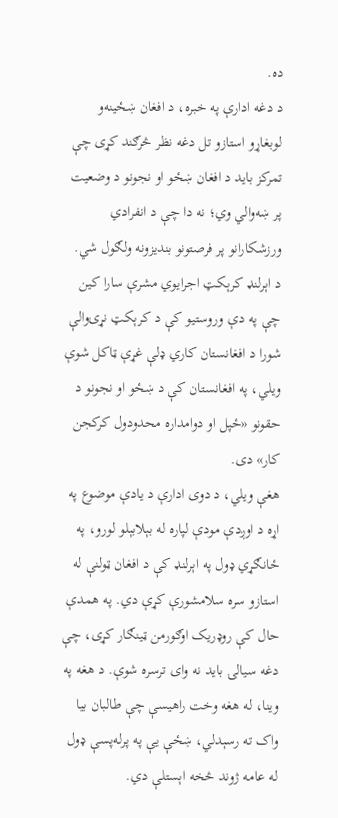ده.
د دغه ادارې په خبره، د افغان ښځینه‌و لوبغاړو استازو تل دغه نظر څرګند کړی چې تمرکز باید د افغان ښځو او نجونو د وضعیت پر ښه‌والي وي؛ نه دا چې د انفرادي ورزشکارانو پر فرصتونو بندیزونه ولګول شي.
د اېرلنډ کرېکټ اجرایوي مشرې سارا کین چې په دې وروستیو کې د کرېکټ نړۍوالې شورا د افغانستان کاري ډلې غړې ټاکل شوې ویلي، په افغانستان کې د ښځو او نجونو د حقونو «ځپل او دوامداره محدودول کرکجن کار» دی.
هغې ویلي، د دوی ادارې د یادې موضوع په اړه د اوږدې مودې لپاره له بېلابېلو لورو، په ځانګړي ډول په اېرلنډ کې د افغان ټولنې له استازو سره سلامشورې کړې دي. په همدې حال کې روډریک اوګورمن ټینګار کړی، چې دغه سیالۍ باید نه وای ترسره شوې. د هغه په وینا، له هغه وخت راهیسې چې طالبان بیا واک ته رسېدلي، ښځې یې په پرله‌پسې ډول له عامه ژوند څخه اېستلې دي.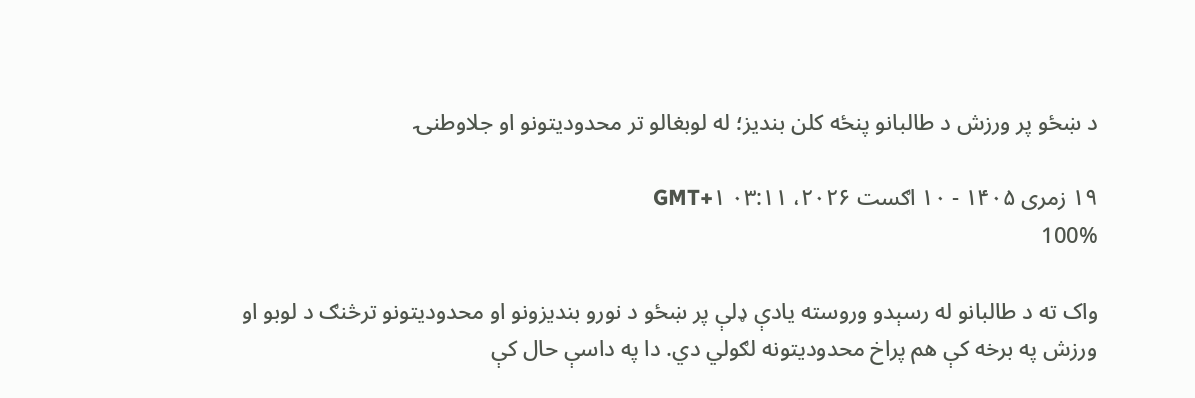د ښځو پر ورزش د طالبانو پنځه کلن بندیز؛ له لوبغالو تر محدودیتونو او جلاوطنۍ

۱۹ زمری ۱۴۰۵ - ۱۰ اګست ۲۰۲۶، ۰۳:۱۱ GMT+۱
100%

واک ته د طالبانو له رسېدو وروسته یادې ډلې پر ښځو د نورو بندیزونو او محدودیتونو ترڅنګ د لوبو او ورزش په برخه کې هم پراخ محدودیتونه لګولي دي. دا په داسې حال کې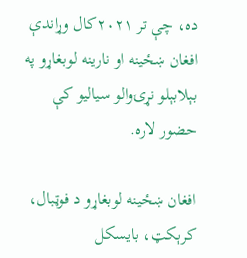ده، چې تر ۲۰۲۱کال وړاندې افغان ښځینه او نارینه لوبغاړو په بېلابېلو نړۍوالو سیالیو کې حضور لاره.

افغان ښځینه لوبغاړو د فوټبال، کرېکټ، بایسکل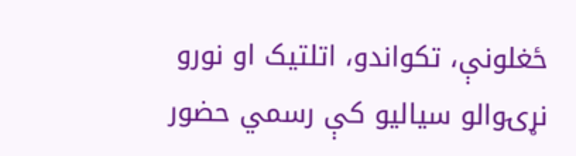ځغلونې، تکواندو، اتلتیک او نورو نړۍوالو سیالیو کې رسمي حضور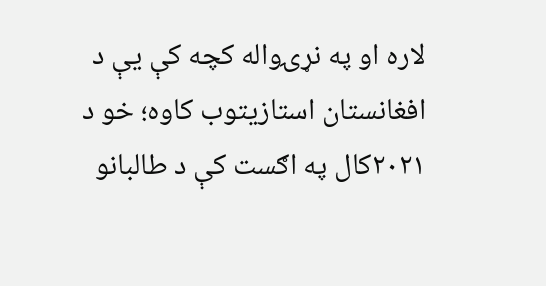لاره او په نړۍواله کچه کې یې د افغانستان استازیتوب کاوه؛ خو د ۲۰۲۱کال په اګست کې د طالبانو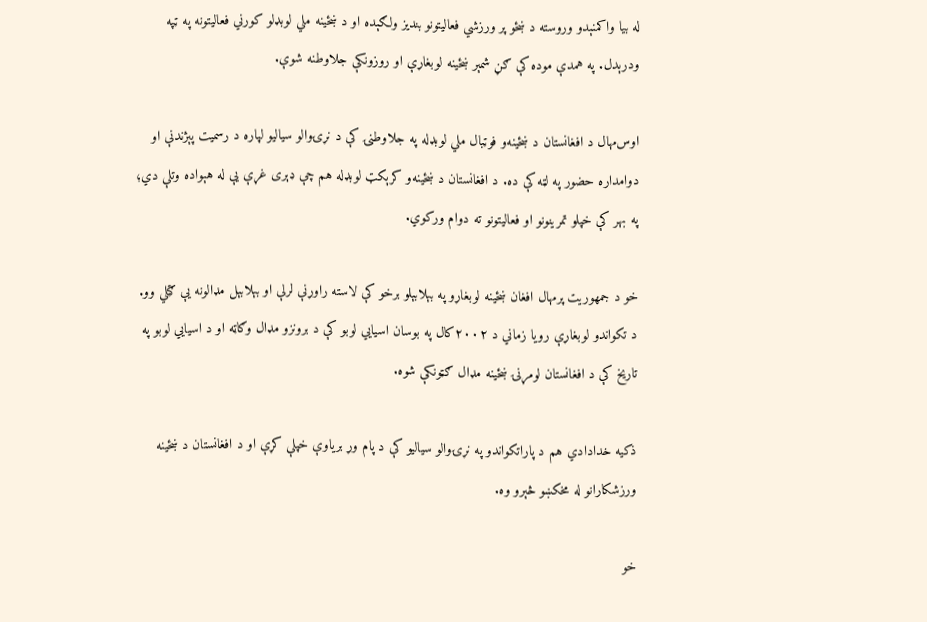له بیا واکمنېدو وروسته د ښځو پر ورزشي فعالیتونو بندیز ولګېده او د ښځینه ملي لوبډلو کورني فعالیتونه په ټپه ودرېدل. په همدې موده کې ګڼ شمېر ښځینه لوبغاړې او روزونکې جلاوطنه شوې.

اوس‌مهال د افغانستان د ښځینه‌و فوټبال ملي لوبډله په جلاوطنۍ کې د نړۍوالو سیالیو لپاره د رسميت پېژندنې او دوامداره حضور په لټه کې ده. د افغانستان د ښځینه‌و کرېکټ لوبډله هم چې ډېری غړې یې له هېواده وتلې دي؛ په بهر کې خپلو تمرینونو او فعالیتونو ته دوام ورکوي.

خو د جمهوریت پرمهال افغان ښځینه لوبغاړو په بېلابېلو برخو کې لاسته راوړنې لرلې او بېلابېل مډالونه یې ګټلي وو. د تکواندو لوبغاړې رویا زماني د ۲۰۰۲کال په بوسان اسیايي لوبو کې د برونزو مډال وګاټه او د اسیايي لوبو په تاریخ کې د افغانستان لومړنۍ ښځینه مډال ګټونکې شوه.

ذکیه خدادادي هم د پاراتکواندو په نړۍوالو سیالیو کې د پام وړ بریاوې خپلې کړې او د افغانستان د ښځینه ورزشکارانو له مخکښو څېرو وه.

خو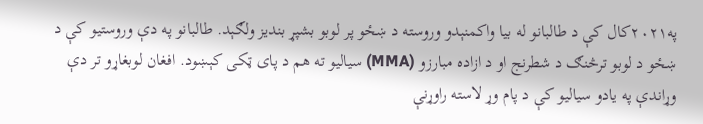په۲۰۲۱کال کې د طالبانو له بیا واکمنېدو وروسته د ښځو پر لوبو بشپړ بندیز ولګېد. طالبانو په دې وروستیو کې د ښځو د لوبو ترڅنګ د شطرنج او د ازاده مبارزو (MMA) سیالیو ته هم د پای ټکی کېښود. افغان لوبغاړو تر دې وړاندې په یادو سیالیو کې د پام وړ لاسته راوړنې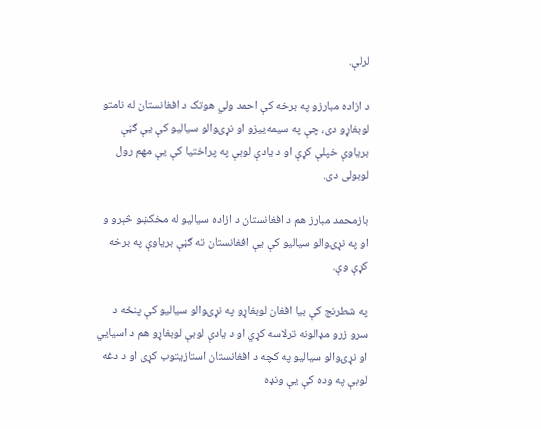لرلې.

د ازاده مبارزو په برخه کې احمد ولي هوتک د افغانستان له نامتو لوبغاړو دی، چې په سیمه‌ییزو او نړۍوالو سیالیو کې یې ګڼې بریاوې خپلې کړې او د یادې لوبې په پراختیا کې یې مهم رول لوبولی دی.

بازمحمد مبارز هم د افغانستان د ازاده سیالیو له مخکښو څېرو و او په نړۍوالو سیالیو کې یې افغانستان ته ګڼې بریاوې په برخه کړې وې.

په شطرنج کې بیا افغان لوبغاړو په نړۍوالو سیالیو کې پنځه د سرو زرو مډالونه ترلاسه کړي او د یادې لوبې لوبغاړو هم د اسیایي او نړۍوالو سیالیو په کچه د افغانستان استازیتوب کړی او د دغه لوبې په وده کې یې ونډه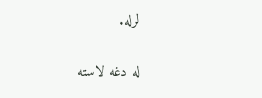لرله.

له دغه لاسته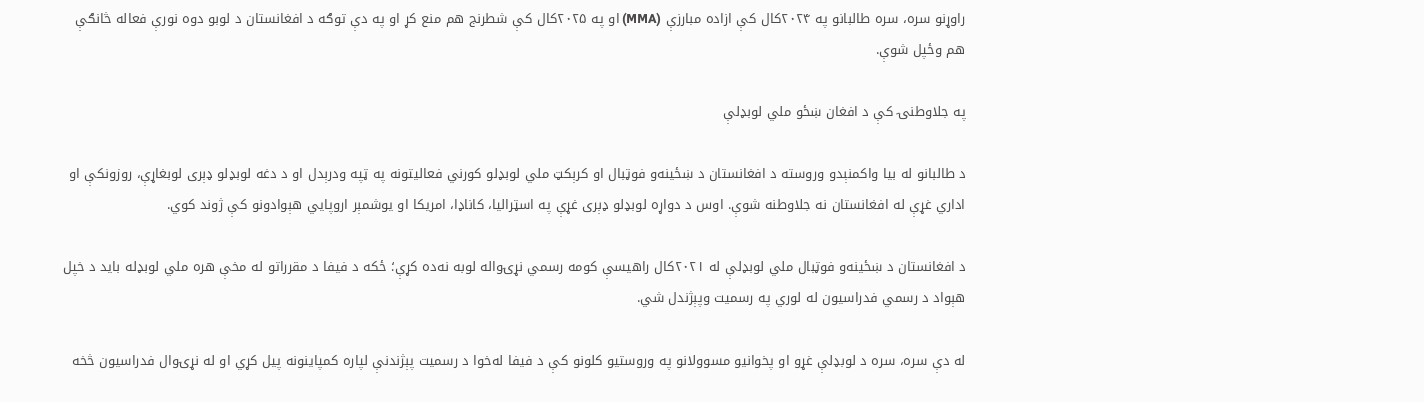راوړنو سره، سره طالبانو په ۲۰۲۴کال کې ازاده مبارزې (MMA) او په ۲۰۲۵کال کې شطرنج هم منع کړ او په دې توګه د افغانستان د لوبو دوه نورې فعاله څانګې هم وځپل شوې.

په جلاوطنۍ کې د افغان ښځو ملي لوبډلې

د طالبانو له بیا واکمنېدو وروسته د افغانستان د ښځینه‌و فوټبال او کرېکټ ملي لوبډلو کورني فعالیتونه په ټپه ودرېدل او د دغه لوبډلو ډېری لوبغاړې، روزونکې او اداري غړې له افغانستان نه جلاوطنه شوې. اوس د دواړه لوبډلو ډېری غړې په اسټرالیا، کاناډا، امریکا او یوشمېر اروپايي هېوادونو کې ژوند کوي.

د افغانستان د ښځینه‌و فوټبال ملي لوبډلې له ۲۰۲۱کال راهیسې کومه رسمي نړۍواله لوبه نه‌ده کړې؛ ځکه د فیفا د مقرراتو له مخې هره ملي لوبډله باید د خپل هېواد د رسمي فدراسیون له لوري په رسمیت وپېژندل شي.

له دې سره، سره د لوبډلې غړو او پخوانیو مسوولانو په وروستیو کلونو کې د فیفا له‌خوا د رسميت پېژندنې لپاره کمپاینونه پیل کړي او له نړۍوال فدراسیون څخه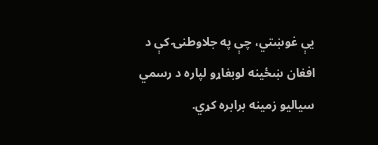یې غوښتي، چې په جلاوطنۍ کې د افغان ښځینه لوبغاړو لپاره د رسمي سیالیو زمینه برابره کړي.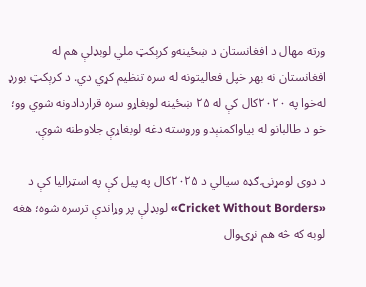ورته مهال د افغانستان د ښځینه‌و کرېکټ ملي لوبډلې هم له افغانستان نه بهر خپل فعالیتونه له سره تنظیم کړي دي. د کرېکټ بورډ له‌خوا په ۲۰۲۰کال کې له ۲۵ ښځینه لوبغاړو سره قراردادونه شوي وو؛ خو د طالبانو له بیاواکمنېدو وروسته دغه لوبغاړې جلاوطنه شوې.

د دوی لومړنۍ ګډه سیالي د ۲۰۲۵کال په پیل کې په اسټرالیا کې د «Cricket Without Borders» لوبډلې پر وړاندې ترسره شوه؛ هغه لوبه که څه هم نړۍوال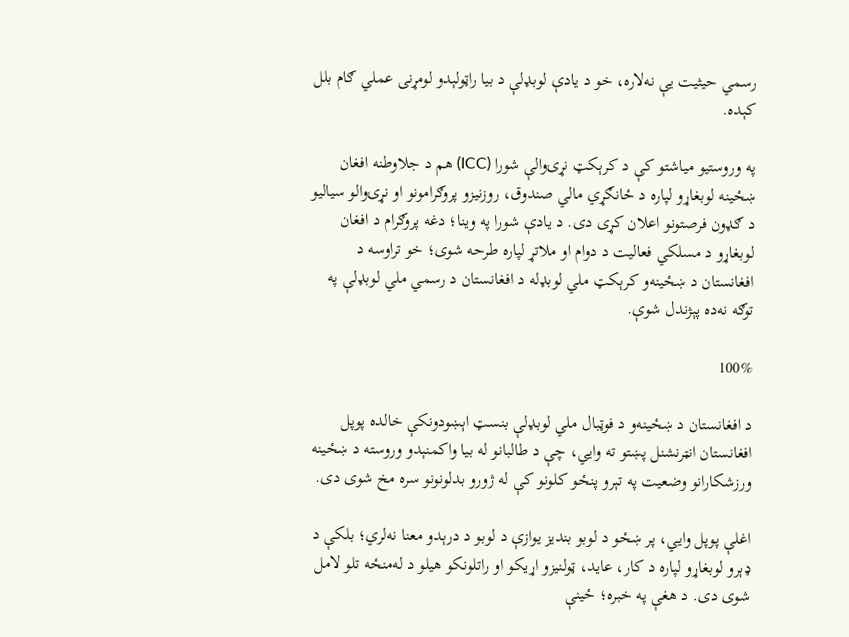رسمي حیثیت یې نه‌لاره، خو د یادې لوبډلې د بیا راټولېدو لومړنی عملي ګام بلل کېده.

په وروستیو میاشتو کې د کرېکټ نړۍوالې شورا (ICC) هم د جلاوطنه افغان ښځینه لوبغاړو لپاره د ځانګړي مالي صندوق، روزنیزو پروګرامونو او نړۍوالو سیالیو د ګډون فرصتونو اعلان کړی دی. د یادې شورا په وینا؛ دغه پروګرام د افغان لوبغاړو د مسلکي فعالیت د دوام او ملاتړ لپاره طرحه شوی؛ خو تراوسه د افغانستان د ښځینه‌و کرېکټ ملي لوبډله د افغانستان د رسمي ملي لوبډلې په توګه نه‌ده پېژندل شوې.

100%

د افغانستان د ښځینه‌و د فوټبال ملي لوبډلې بنسټ اېښودونکې خالده پوپل افغانستان انټرنشنل پښتو ته وايي، چې د طالبانو له بیا واکمنېدو وروسته د ښځینه ورزشکارانو وضعیت په تېرو پنځو کلونو کې له ژورو بدلونونو سره مخ شوی دی.

اغلې پوپل وايي، پر ښځو د لوبو بندیز یوازې د لوبو د درېدو معنا نه‌لري؛ بلکې د ډېرو لوبغاړو لپاره د کار، عاید، ټولنیزو اړیکو او راتلونکو هیلو د له‌منځه تلو لامل شوی دی. د هغې په خبره؛ ځینې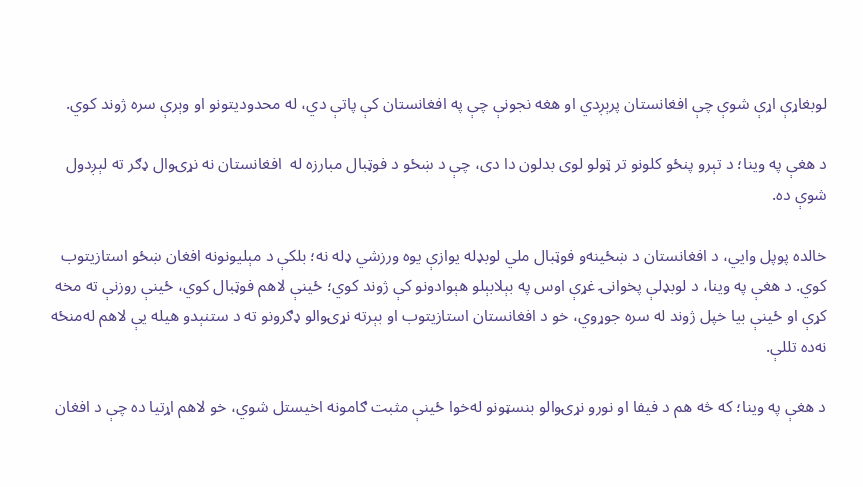لوبغاړې اړې شوې چې افغانستان پرېږدي او هغه نجونې چې په افغانستان کې پاتې دي، له محدودیتونو او وېرې سره ژوند کوي.

د هغې په وینا؛ د تېرو پنځو کلونو تر ټولو لوی بدلون دا دی، چې د ښځو د فوټبال مبارزه له  افغانستان نه نړۍوال ډګر ته لېږدول شوې ده.

خالده پوپل وايي، د افغانستان د ښځینه‌و فوټبال ملي لوبډله یوازې یوه ورزشي ډله نه؛ بلکې د مېلیونونه افغان ښځو استازیتوب کوي. د هغې په وینا، د لوبډلې پخوانۍ غړې اوس په بېلابېلو هېوادونو کې ژوند کوي؛ ځینې لاهم فوټبال کوي، ځینې روزنې ته مخه کړې او ځینې بیا خپل ژوند له سره جوړوي، خو د افغانستان استازیتوب او بېرته نړۍوالو ډګرونو ته د ستنېدو هیله یې لاهم له‌منځه نه‌ده تللې.

د هغې په وینا؛ که څه هم د فیفا او نورو نړۍوالو بنسټونو له‌خوا ځینې مثبت ګامونه اخیستل شوي، خو لاهم اړتیا ده چې د افغان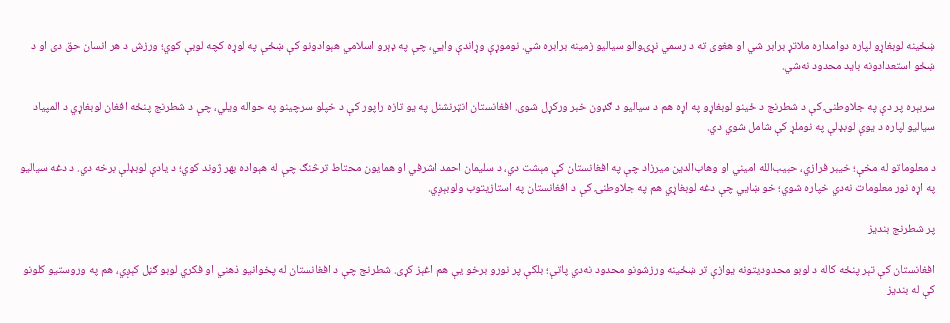ښځینه لوبغاړو لپاره دوامداره ملاتړ برابر شي او هغوی ته د رسمي نړۍوالو سیالیو زمینه برابره شي. نوموړې وړاندې وايي، چې په ډېرو اسلامي هېوادونو کې ښځې په لوړه کچه لوبې کوي؛ ورزش د هر انسان حق دی او د ښځو استعدادونه باید محدود نه‌شي.

سربېره پر دې په جلاوطنۍ کې د شطرنج د ځینو لوبغاړو په اړه هم د سیالیو د ګډون خبر ورکړل شوی. افغانستان انټرنشنل په یو تازه راپور کې د خپلو سرچینو په حواله ویلي، چې د شطرنج پنځه افغان ‌لوبغاړي د المپیاد سیالیو لپاره د یوې لوبډلې په نوملړ کې شامل شوي دي.

د معلوماتو له مخې؛ خیبر فرازي، حبیب‌الله امیني او وهاب‌الدین میرزاد چې په افغانستان کې مېشت دي، د سلیمان احمد اشرفي او همایون محتاط ترڅنګ چې له هېواده بهر ژوند کوي؛ د یادې لوبډلې برخه دي. د دغه سیالیو په اړه نور معلومات نه‌دي خپاره شوي؛ خو ښایي چې دغه لوبغاړي هم په جلاوطنۍ کې د افغانستان په استازیتوب ولوبېږي.

پر شطرنج بندیز

افغانستان کې تېر پنځه کاله د لوبو محدودیتونه یوازې تر ښځینه ورزشونو محدود نه‌دي پاتې؛ بلکې پر نورو برخو یې هم اغېز کړی. شطرنج چې د افغانستان له پخوانیو ذهني او فکري لوبو ګڼل کېږي، هم په وروستیو کلونو کې له بندیز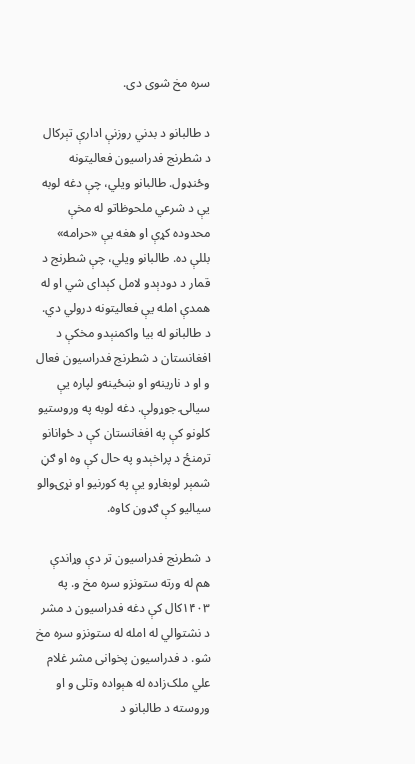سره مخ شوی دی.

د طالبانو د بدني روزنې ادارې تېرکال د شطرنج فدراسیون فعالیتونه وځنډول. طالبانو ویلي، چې دغه لوبه یې د شرعي ملحوظاتو له مخې محدوده کړې او هغه یې «حرامه» بللې ده. طالبانو ویلي، چې شطرنج د قمار د دودېدو لامل کېدای شي او له همدې امله یې فعالیتونه درولي دي.
د طالبانو له بیا واکمنېدو مخکې د افغانستان د شطرنج فدراسیون فعال و او د نارینه‌و او ښځینه‌و لپاره یې سیالۍ جوړولې. دغه لوبه په وروستیو کلونو کې په افغانستان کې د ځوانانو ترمنځ د پراخېدو په حال کې وه او ګڼ شمېر لوبغاړو یې په کورنیو او نړۍوالو سیالیو کې ګډون کاوه.

د شطرنج فدراسیون تر دې وړاندې هم له ورته ستونزو سره مخ و. په ۱۴۰۳کال کې دغه فدراسیون د مشر د نشتوالي له امله له ستونزو سره مخ شو. د فدراسیون پخوانی مشر غلام علي ملک‌زاده له هېواده وتلی و او وروسته د طالبانو د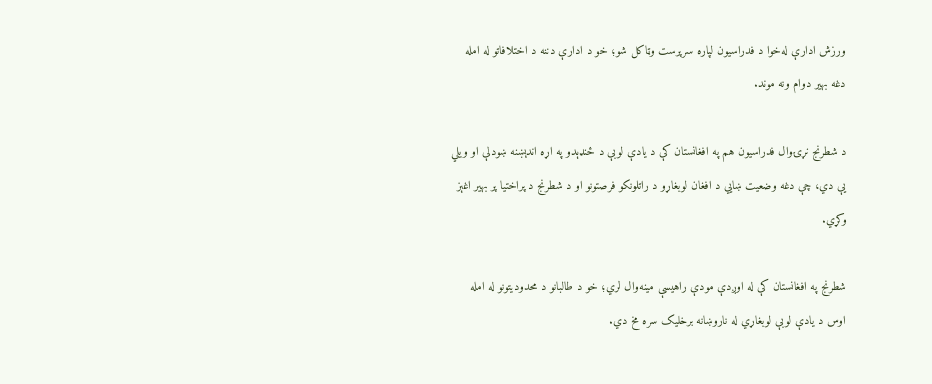ورزش ادارې له‌خوا د فدراسیون لپاره سرپرست وټاکل شو؛ خو د ادارې دننه د اختلافاتو له امله دغه بهیر دوام ونه موند.

د شطرنج نړۍوال فدراسیون هم په افغانستان کې د یادې لوبې د ځنډېدو په اړه اندېښنه ښودلې او ویلي یې دي، چې دغه وضعیت ښايي د افغان لوبغاړو د راتلونکو فرصتونو او د شطرنج د پراختیا پر بهیر اغېز وکړي.

شطرنج په افغانستان کې له اوږدې مودې راهیسې مینه‌وال لري؛ خو د طالبانو د محدودیتونو له امله اوس د یادې لوبې لوبغاړي له ناروښانه برخلیک سره مخ دي.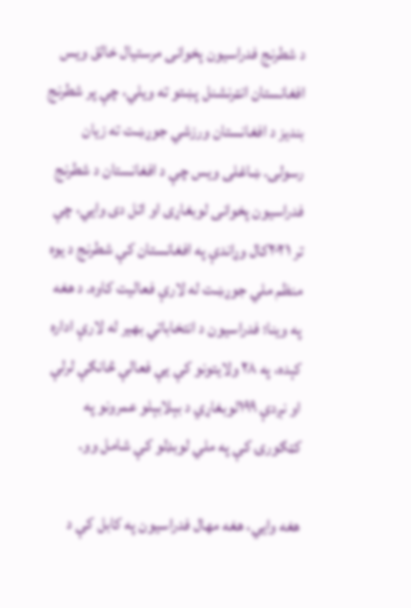د شطرنج فدراسیون پخوانی مرستیال خالق ویس افغانستان انټرنشنل پښتو ته ویلي، چې پر شطرنج بندیز د افغانستان ورزشي جوړښت ته زیان رسولی. ښاغلی ویس چې د افغانستان د شطرنج فدراسیون پخوانی لوبغاړی او اتل دی وايي، چې تر ۲۰۲۱کال وړاندې په افغانستان کې شطرنج د یوه منظم ملي جوړښت له لارې فعالیت کاوه. د هغه په وینا؛ فدراسیون د انتخاباتي بهیر له لارې اداره کېده، په ۲۸ ولایتونو کې یې فعالې څانګې لرلې او نږدې ۱۹۹لوبغاړي د بېلابېلو عمرونو په کټګورۍ کې په ملي لوبډلو کې شامل وو.

هغه وايي، هغه مهال فدراسیون په کابل کې د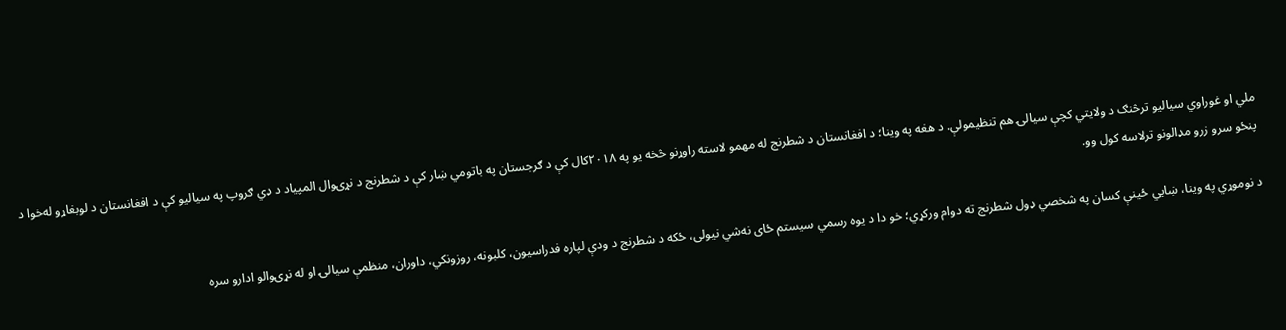ملي او غوراوي سیالیو ترڅنګ د ولایتي کچې سیالۍ هم تنظیمولې. د هغه په وینا؛ د افغانستان د شطرنج له مهمو لاسته راوړنو څخه یو په ۲۰۱۸کال کې د ګرجستان په باتومي ښار کې د شطرنج د نړۍوال المپیاد د ډي ګروپ په سیالیو کې د افغانستان د لوبغاړو له‌خوا د پنځو سرو زرو مډالونو ترلاسه کول وو.

د نوموړي په وینا، ښايي ځینې کسان په شخصي ډول شطرنج ته دوام ورکړي؛ خو دا د یوه رسمي سیستم ځای نه‌شي نیولی، ځکه د شطرنج د ودې لپاره فدراسیون، کلبونه، روزونکي، داوران، منظمې سیالۍ او له نړۍوالو ادارو سره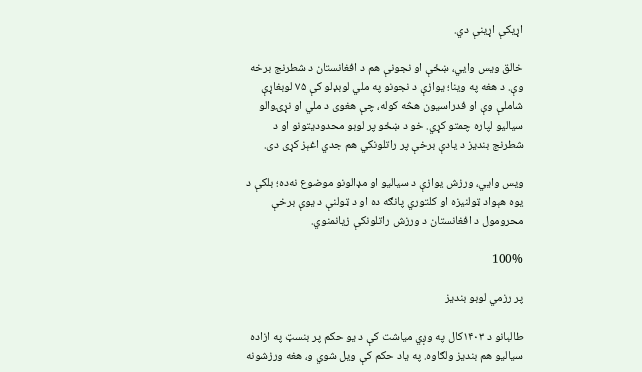اړیکې اړینې دي.

خالق ویس وايي، ښځې او نجونې هم د افغانستان د شطرنج برخه وې. د هغه په وینا؛ یوازې د نجونو په ملي لوبډلو کې ۷۵ لوبغاړې شاملې وې او فدراسیون هڅه کوله، چې هغوی د ملي او نړۍوالو سیالیو لپاره چمتو کړي. خو د ښځو پر لوبو محدودیتونو او د شطرنج بندیز د یادې برخې پر راتلونکي هم جدي اغېز کړی دی.

ویس وايي، ورزش یوازې د سیالیو او مډالونو موضوع نه‌ده؛ بلکې د یوه هېواد ټولنیزه او کلتوري پانګه ده او د ټولنې د یوې برخې محرومول د افغانستان د ورزش راتلونکې زیانمنوي.

100%

پر رزمي لوبو بندیز

طالبانو د ۱۴۰۳کال په وږي میاشت کې د یو حکم پر بنسټ په ازاده سیالیو هم بندیز ولګاوه. په یاد حکم کې ویل شوي و، هغه ورزشونه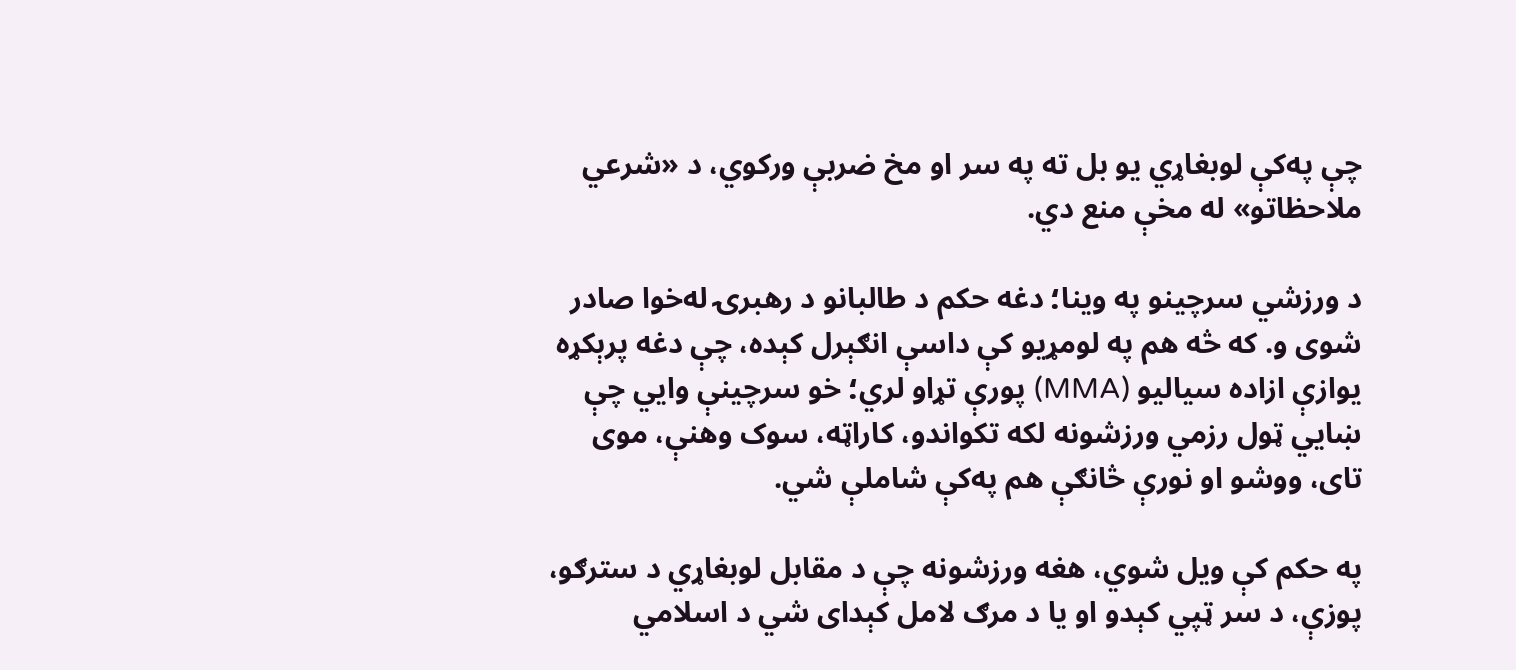چې په‌کې لوبغاړي یو بل ته په سر او مخ ضربې ورکوي، د «شرعي ملاحظاتو» له مخې منع دي.

د ورزشي سرچینو په وینا؛ دغه حکم د طالبانو د رهبرۍ له‌خوا صادر شوی و. که څه هم په لومړیو کې داسې انګېرل کېده، چې دغه پرېکړه یوازې ازاده سیالیو (MMA) پورې تړاو لري؛ خو سرچینې وايي چې ښایي ټول رزمي ورزشونه لکه تکواندو، کاراټه، سوک وهنې، موی تای، ووشو او نورې څانګې هم په‌کې شاملې شي.

په حکم کې ویل شوي، هغه ورزشونه چې د مقابل لوبغاړي د سترګو، پوزې، د سر ټپي کېدو او یا د مرګ لامل کېدای شي د اسلامي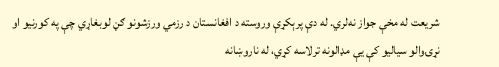شریعت له مخې جواز نه‌لري. له دې پرېکړې وروسته د افغانستان د رزمي ورزشونو ګڼ لوبغاړي چې په کورنیو او نړۍوالو سیالیو کې یې مډالونه ترلاسه کړي، له ناروښانه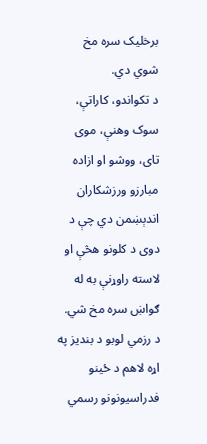برخلیک سره مخ شوي دي.
د تکواندو، کاراتې، سوک وهنې، موی تای، ووشو او ازاده مبارزو ورزشکاران اندېښمن دي چې د دوی د کلونو هڅې او لاسته راوړنې به له ګواښ سره مخ شي. د رزمي لوبو د بندیز په اړه لاهم د ځینو فدراسیونونو رسمي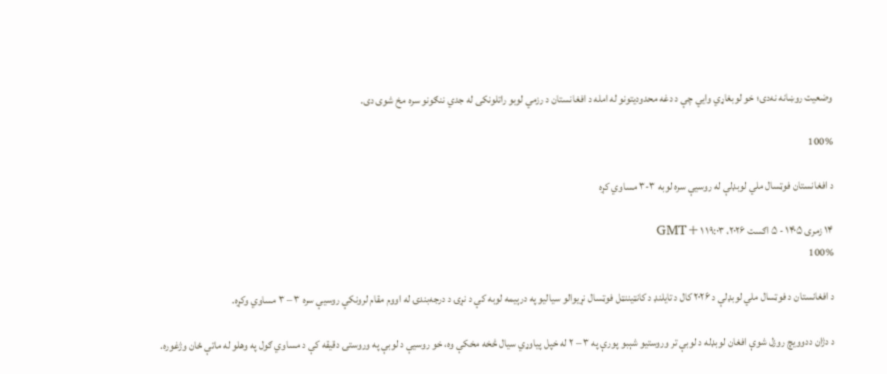وضعیت روښانه نه‌دی؛ خو لوبغاړي وايي چې د دغه محدودیتونو له امله د افغانستان د رزمي لوبو راتلونکی له جدي ننګونو سره مخ شوی دی.

100%

د افغانستان فوټسال ملي لوبډلې له روسیې سره لوبه ۳-۳ مساوي کړه

۱۴ زمری ۱۴۰۵ - ۵ اګست ۲۰۲۶، ۱۹:۰۳ GMT+۱
100%

د افغانستان د فوټسال ملي لوبډلې د ۲۰۲۶ کال د تایلنډ د کانټیننټل فوټسال نړیوالو سیالیو په درېیمه لوبه کې د نړۍ د درجه‌بندۍ له اووم مقام لرونکې روسیې سره ۳ – ۳ مساوي وکړه.

د دژان ددوویچ روزل شوې افغان لوبډله د لوبې تر وروستیو شېبو پورې په ۳ – ۲ له خپل پیاوړي سیال څخه مخکې وه، خو روسیې د لوبې په وروستۍ دقیقه کې د مساوي ګول په وهلو له ماتې ځان وژغوره.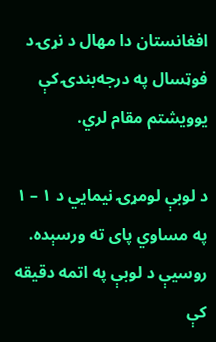افغانستان دا مهال د نړۍ د فوټسال په درجه‌بندۍ کې یوویشتم مقام لري.

د لوبې لومړۍ نیمايي د ۱ – ۱ په مساوي پای ته ورسېده. روسیې د لوبې په اتمه دقیقه کې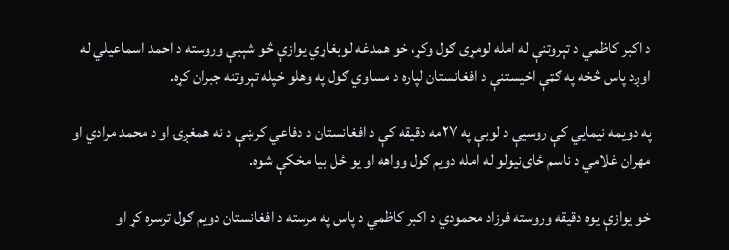د اکبر کاظمي د تېروتنې له امله لومړی ګول وکړ، خو همدغه لوبغاړي یوازې څو شېبې وروسته د احمد اسماعیلي له اوږد پاس څخه په ګټې اخیستنې د افغانستان لپاره د مساوي ګول په وهلو خپله تېروتنه جبران کړه.

په دویمه نیمايي کې روسیې د لوبې په ۲۷مه دقیقه کې د افغانستان د دفاعي کرښې د نه همغږۍ او د محمد مرادي او مهران غلامي د ناسم ځای‌نیولو له امله دویم ګول وواهه او یو ځل بیا مخکې شوه.

خو یوازې یوه دقیقه وروسته فرزاد محمودي د اکبر کاظمي د پاس په مرسته د افغانستان دویم ګول ترسره کړ او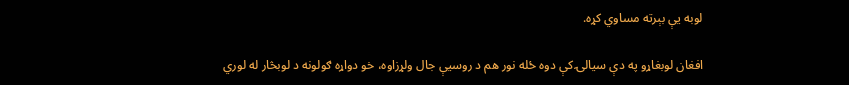لوبه یې بېرته مساوي کړه.

افغان لوبغاړو په دې سیالۍ کې دوه ځله نور هم د روسیې جال ولړزاوه، خو دواړه ګولونه د لوبڅار له لوري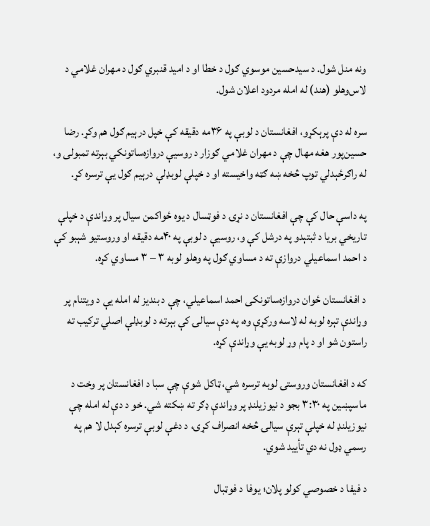ونه منل شول. د سیدحسین موسوي ګول د خطا او د امید قنبري ګول د مهران غلامي د لاس‌وهلو (هند) له امله مردود اعلان شول.

سره له دې پرېکړو، افغانستان د لوبې په ۳۶مه دقیقه کې خپل درېیم ګول هم وکړ. رضا حسین‌پور هغه مهال چې د مهران غلامي ګوزار د روسیې دروازه‌ساتونکي بېرته تمبولی و، له راګرځېدلي توپ څخه ښه ګټه واخیسته او د خپلې لوبډلې درېیم ګول یې ترسره کړ.

په داسې حال کې چې افغانستان د نړۍ د فوټسال د یوه ځواکمن سیال پر وړاندې د خپلې تاریخي بریا د ثبتېدو په درشل کې و، روسیې د لوبې په ۴۰مه دقیقه او وروستیو شېبو کې د احمد اسماعیلي دروازې ته د مساوي ګول په وهلو لوبه ۳ – ۳ مساوي کړه.

د افغانستان ځوان دروازه‌ساتونکی احمد اسماعیلي، چې د بندیز له امله یې د ویتنام پر وړاندې تېره لوبه له لاسه ورکړې وه، په دې سیالۍ کې بېرته د لوبډلې اصلي ترکیب ته راستون شو او د پام وړ لوبه یې وړاندې کړه.

که د افغانستان وروستۍ لوبه ترسره شي، ټاکل شوې چې سبا د افغانستان پر وخت د ماسپښین په ۳:۳۰ بجو د نیوزیلنډ پر وړاندې ډګر ته ښکته شي. خو د دې له امله چې نیوزیلنډ له خپلې تېرې سیالۍ څخه انصراف کړی، د دغې لوبې ترسره کېدل لا هم په رسمي ډول نه دي تأیید شوي.

د فیفا د خصوصي کولو پلان؛ یوفا د فوټبال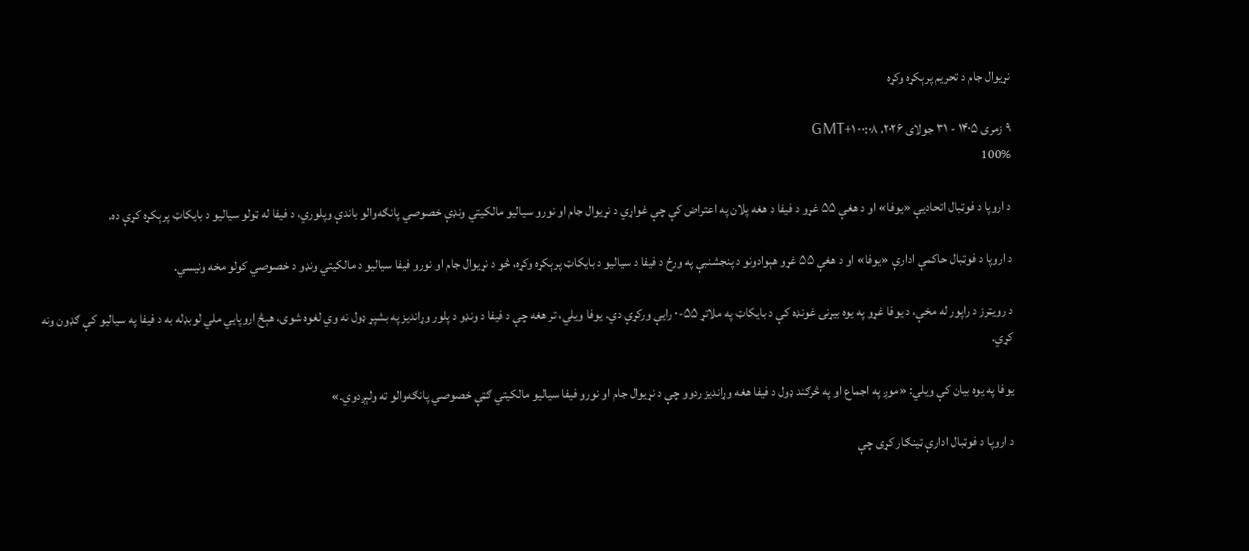نړیوال جام د تحریم پرېکړه وکړه

۹ زمری ۱۴۰۵ - ۳۱ جولای ۲۰۲۶، ۰۰:۰۸ GMT+۱
100%

د اروپا د فوټبال اتحادیې «یوفا» او د هغې ۵۵ غړو د فیفا د هغه پلان په اعتراض کې چې غواړي د نړیوال جام او نورو سیالیو مالکیتي ونډې خصوصي پانګه‌والو باندې وپلوري، د فیفا له ټولو سیالیو د بایکاټ پرېکړه کړې ده.

د اروپا د فوټبال حاکمې ادارې «یوفا» او د هغې ۵۵ غړو هېوادونو د پنجشنبې په ورځ د فیفا د سیالیو د بایکاټ پرېکړه وکړه، څو د نړیوال جام او نورو فیفا سیالیو د مالکیتي ونډو د خصوصي کولو مخه ونیسي.

د رویټرز د راپور له مخې، د یوفا غړو په یوه بیړنۍ غونډه کې د بایکاټ په ملاتړ ۵۵-۰ رایې ورکړې دي. یوفا ویلي، تر هغه چې د فیفا د ونډو د پلور وړاندیز په بشپړ ډول نه وي لغوه شوی، هېڅ اروپايي ملي لوبډله به د فیفا په سیالیو کې ګډون ونه کړي.

یوفا په یوه بیان کې ویلي: «موږ په اجماع او په څرګند ډول د فیفا هغه وړاندیز ردوو چې د نړیوال جام او نورو فیفا سیالیو مالکیتي ګټې خصوصي پانګه‌والو ته ولېږدوي.»

د اروپا د فوټبال ادارې ټینګار کړی چې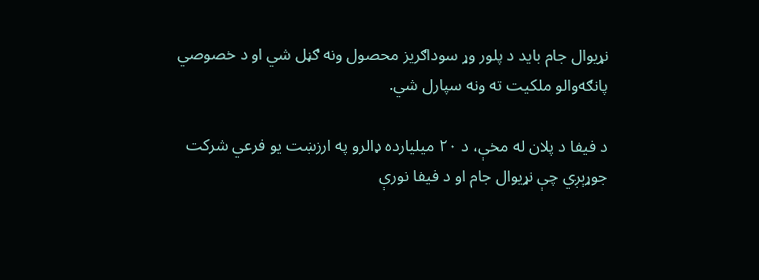نړیوال جام باید د پلور وړ سوداګریز محصول ونه ګڼل شي او د خصوصي پانګه‌والو ملکیت ته ونه سپارل شي.

د فیفا د پلان له مخې، د ۲۰ میلیارده ډالرو په ارزښت یو فرعي شرکت جوړېږي چې نړیوال جام او د فیفا نورې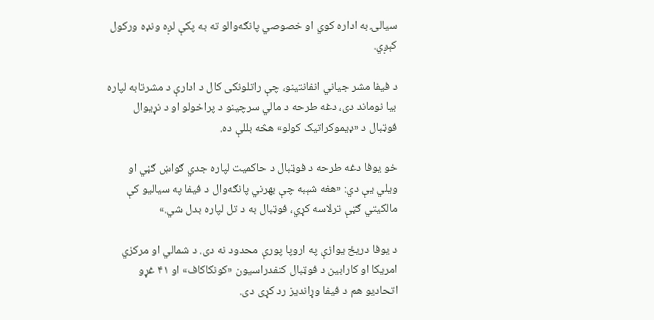سیالۍ به اداره کوي او خصوصي پانګه‌والو ته به پکې لږه ونډه ورکول کېږي.

د فیفا مشر جیاني انفانتینو، چې راتلونکی کال د ادارې د مشرتابه لپاره بیا نوماند دی، دغه طرحه د مالي سرچینو د پراخولو او د نړیوال فوټبال د «ډیموکراتیک کولو» هڅه بللې ده.

خو یوفا دغه طرحه د فوټبال د حاکمیت لپاره جدي ګواښ ګڼي او ویلي یې دي: «هغه شېبه چې بهرني پانګه‌وال د فیفا په سیالیو کې مالکیتي ګټې ترلاسه کړي، فوټبال به د تل لپاره بدل شي.»

د یوفا دریځ یوازې په اروپا پورې محدود نه دی. د شمالي او مرکزي امریکا او کارابین د فوټبال کنفدراسیون «کونکاکاف» او ۴۱ غړو اتحادیو هم د فیفا وړاندیز رد کړی دی.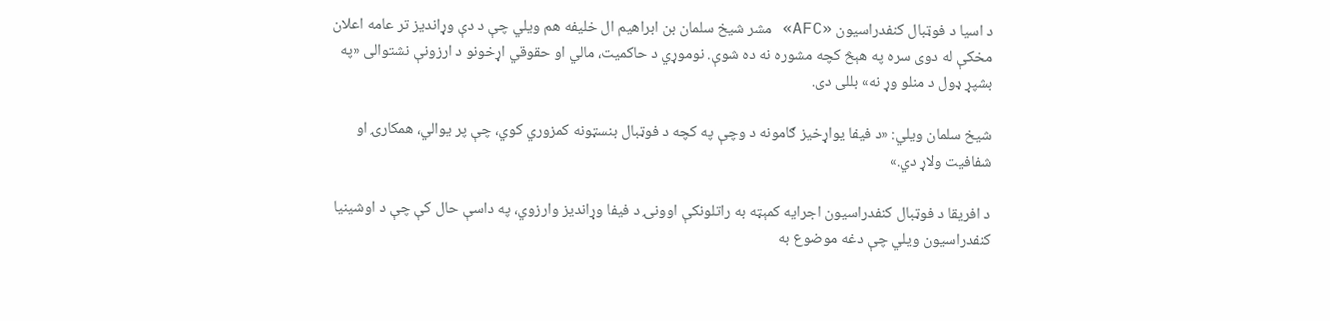د اسیا د فوټبال کنفدراسیون «AFC» مشر شیخ سلمان بن ابراهیم ال خلیفه هم ویلي چې د دې وړاندیز تر عامه اعلان مخکې له دوی سره په هېڅ کچه مشوره نه ده شوې. نوموړي د حاکمیت، مالي او حقوقي اړخونو د ارزونې نشتوالی «په بشپړ ډول د منلو وړ نه» بللی دی.

شیخ سلمان ویلي: «د فیفا یواړخیز ګامونه د وچې په کچه د فوټبال بنسټونه کمزوري کوي، چې پر یوالي، همکارۍ او شفافیت ولاړ دي.»

د افریقا د فوټبال کنفدراسیون اجرایه کمېټه به راتلونکې اوونۍ د فیفا وړاندیز وارزوي، په داسې حال کې چې د اوشینیا کنفدراسیون ویلي چې دغه موضوع به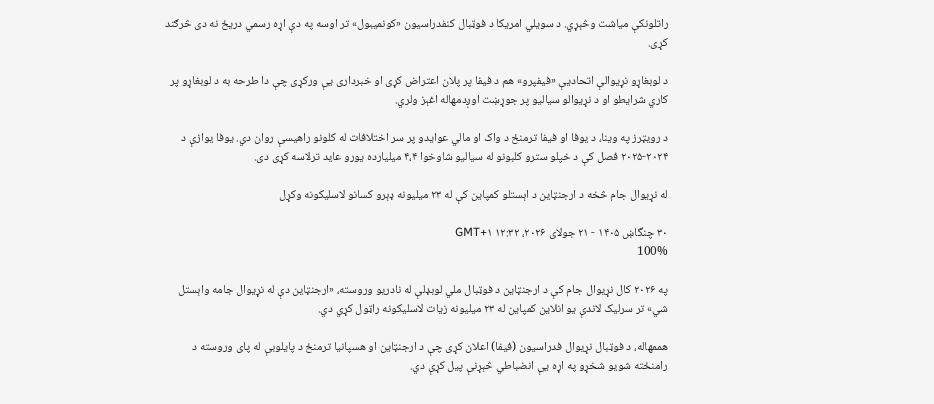راتلونکې میاشت وڅېړي. د سویلي امریکا د فوټبال کنفدراسیون «کونمیبول» تر اوسه په دې اړه رسمي دریځ نه دی څرګند کړی.

د لوبغاړو نړیوالې اتحادیې «فیفپرو» هم د فیفا پر پلان اعتراض کړی او خبرداری یې ورکړی چې دا طرحه به د لوبغاړو پر کاري شرایطو او د نړیوالو سیالیو پر جوړښت اوږدمهاله اغېز ولري.

د رویټرز په وینا، د یوفا او فیفا ترمنځ د واک او مالي عوایدو پر سر اختلافات له کلونو راهیسې روان دي. یوفا یوازې د ۲۰۲۴-۲۰۲۵ فصل کې د خپلو سترو کلبونو له سیالیو شاوخوا ۴،۴ میلیارده یورو عاید ترلاسه کړی دی.

له نړیوال جام څخه د ارجنټاین د اېستلو کمپاین کې له ۲۳ میلیونه ډېرو کسانو لاسلیکونه وکړل

۳۰ چنگاښ ۱۴۰۵ - ۲۱ جولای ۲۰۲۶، ۱۲:۳۲ GMT+۱
100%

په ۲۰۲۶ کال نړیوال جام کې د ارجنټاین د فوټبال ملي لوبډلې له نادریو وروسته، «ارجنټاین دې له نړیوال جامه واېستل شي» تر سرلیک لاندې یو انلاین کمپاین له ۲۳ میلیونه زیات لاسلیکونه راټول کړي دي.

هممهاله، د فوټبال نړیوال فدراسیون (فیفا) اعلان کړی چې د ارجنټاین او هسپانیا ترمنځ د پایلوبې له پای وروسته د رامنځته شویو شخړو په اړه یې انضباطي څېړنې پیل کړې دي.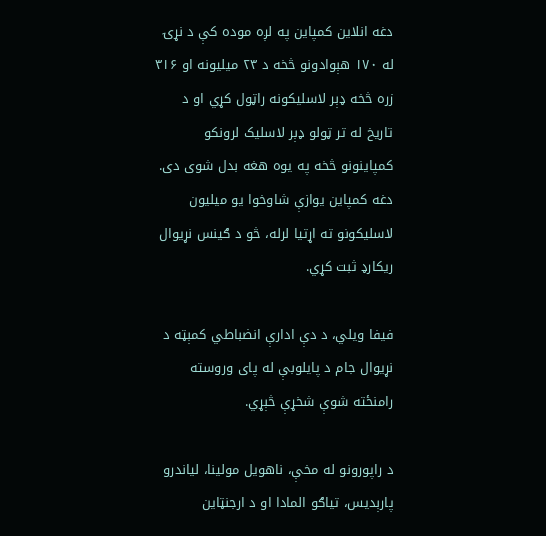دغه انلاین کمپاین په لږه موده کې د نړۍ له ۱۷۰ هېوادونو څخه د ۲۳ میلیونه او ۳۱۶ زره څخه ډېر لاسلیکونه راټول کړي او د تاریخ له تر ټولو ډېر لاسلیک لرونکو کمپاینونو څخه په یوه هغه بدل شوی دی. دغه کمپاین یوازې شاوخوا یو میلیون لاسلیکونو ته اړتیا لرله، څو د ګینس نړیوال ریکارډ ثبت کړي.

فیفا ویلي، د دې ادارې انضباطي کمېټه د نړیوال جام د پایلوبې له پای وروسته رامنځته شوې شخړې څېړي.

د راپورونو له مخې، ناهویل مولینا، لیاندرو پارېدیس، تیاګو المادا او د ارجنټاین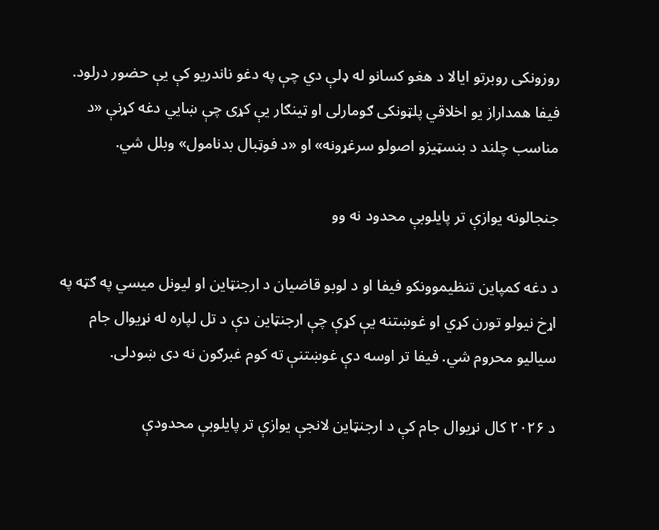روزونکی روبرتو ایالا د هغو کسانو له ډلې دي چې په دغو ناندریو کې یې حضور درلود. فیفا همداراز یو اخلاقي پلټونکی ګومارلی او ټینګار یې کړی چې ښايي دغه کړنې «د مناسب چلند د بنسټیزو اصولو سرغړونه» او «د فوټبال بدنامول» وبلل شي.

جنجالونه یوازې تر پایلوبې محدود نه وو

د دغه کمپاین تنظیموونکو فیفا او د لوبو قاضیان د ارجنټاین او لیونل میسي په ګټه په اړخ نیولو تورن کړي او غوښتنه یې کړې چې ارجنټاین دې د تل لپاره له نړیوال جام سیالیو محروم شي. فیفا تر اوسه دې غوښتنې ته کوم غبرګون نه دی ښودلی.

د ۲۰۲۶ کال نړیوال جام کې د ارجنټاین لانجې یوازې تر پایلوبې محدودې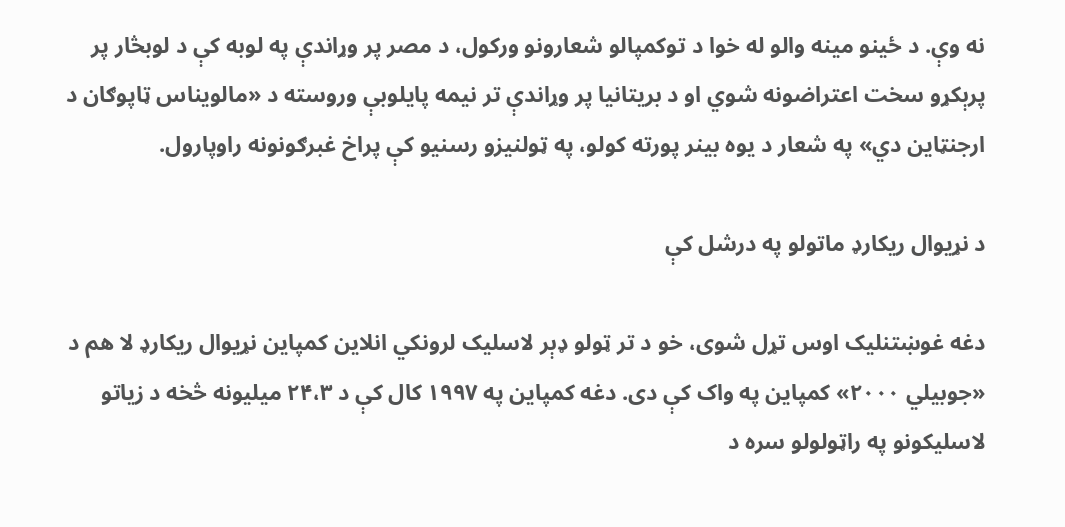نه وې. د ځینو مینه والو له خوا د توکمپالو شعارونو ورکول، د مصر پر وړاندې په لوبه کې د لوبڅار پر پرېکړو سخت اعتراضونه شوي او د بریتانیا پر وړاندې تر نیمه پایلوبې وروسته د «مالویناس ټاپوګان د ارجنټاین دي» په شعار د یوه بینر پورته کولو، په ټولنیزو رسنیو کې پراخ غبرګونونه راوپارول.

د نړیوال ریکارډ ماتولو په درشل کې

دغه غوښتنلیک اوس تړل شوی، خو د تر ټولو ډېر لاسلیک لرونکي انلاین کمپاین نړیوال ریکارډ لا هم د «جوبیلي ۲۰۰۰» کمپاین په واک کې دی. دغه کمپاین په ۱۹۹۷ کال کې د ۲۴،۳ میلیونه څخه د زیاتو لاسلیکونو په راټولولو سره د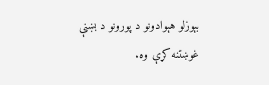بېوزلو هېوادونو د پورونو د بښنې غوښتنه کړې وه.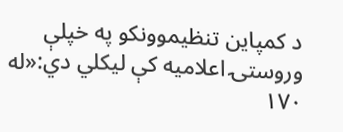د کمپاین تنظیموونکو په خپلې وروستۍ اعلامیه کې لیکلي دي:«له ۱۷۰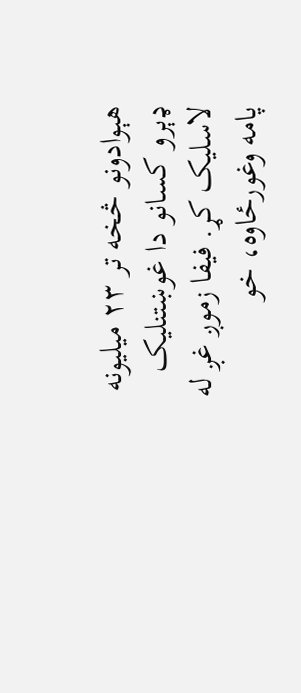هېوادونو څخه تر ۲۳ میلیونه ډېرو کسانو دا غوښتنلیک لاسلیک کړ. فیفا زموږ غږ له پامه وغورځاوه، خو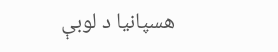هسپانیا د لوبې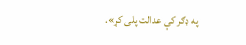په ډګر کې عدالت پلی کړ».